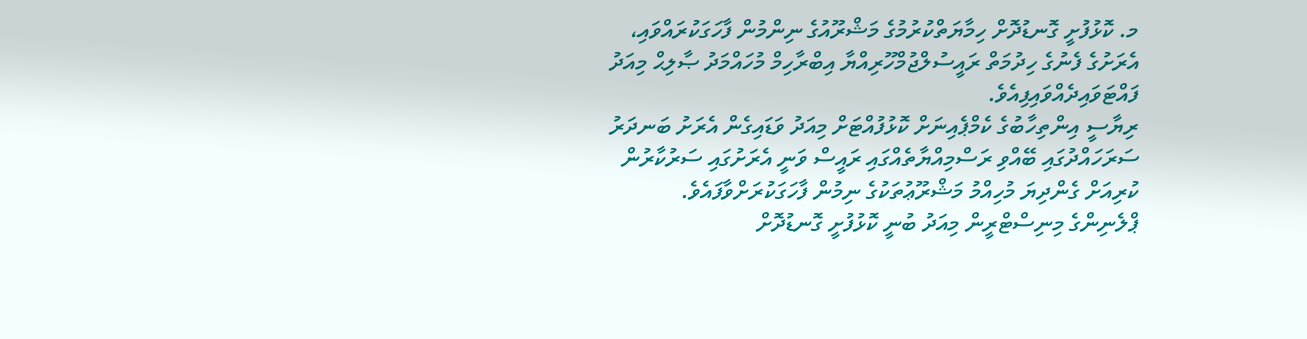މ. ކޮޅުފުށީ ގޮނޑުދޮށް ހިމާޔަތްކުރުމުގެ މަޝްރޫއުގެ ނިންމުން ފާހަގަކުރައްވައި، އެރަށުގެ ފެނުގެ ހިދުމަތް ރައީސުލްޖުމްހޫރިއްޔާ އިބްރާހިމް މުހައްމަދު ޞާލިޙް މިއަދު ފައްޓަވައިދެއްވައިފިއެވެ.
ރިޔާސީ އިންތިހާބުގެ ކެމްޕެއިނަށް ކޮޅުފުއްޓަށް މިއަދު ވަޑައިގެން އެރަށު ބަނދަރު ސަރަހައްދުގައި ބޭއްވި ރަސްމިއްޔާތެއްގައި ރައީސް ވަނީ އެރަށުގައި ސަރުކާރުން ކުރިއަށް ގެންދިޔަ މުހިއްމު މަޝްރޫޢުތަކުގެ ނިމުން ފާހަގަކުރަށްވާފައެވެ.
ޕްލެނިންގެ މިނިސްޓްރީން މިއަދު ބުނީ ކޮޅުފުށީ ގޮނޑުދޮށް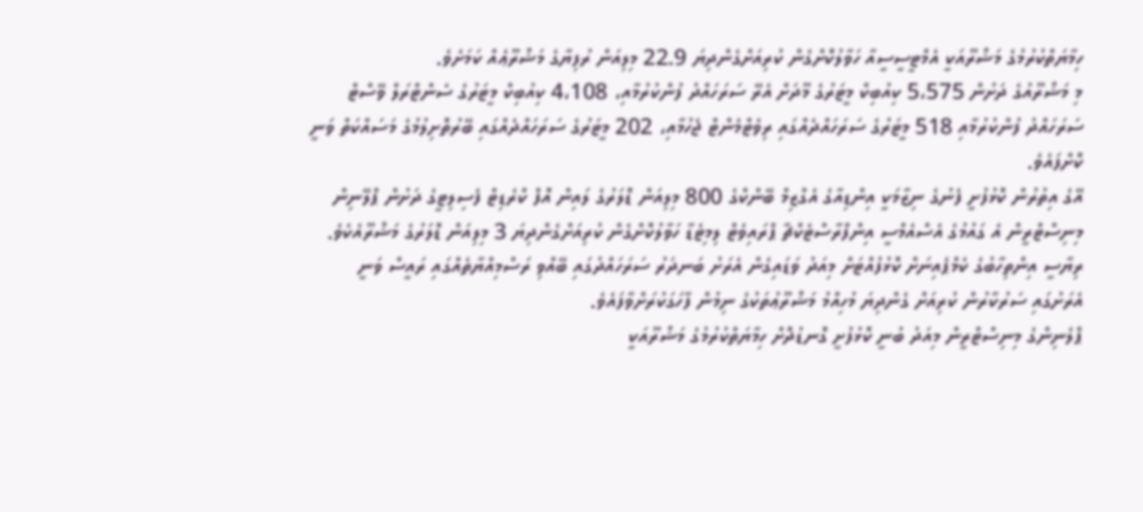ހިމާޔަތްކުރުމުގެ މަޝްރޫއަކީ އެމްޓީސީސީއާ ހަވާލުކޮށްގެން ކުރިއަށްގެންދިޔަ 22.9 މިލިއަން ރުފިޔާގެ މަޝްރޫޢެއް ކަމަށެވެ.
މި މަޝްރޫއުގެ ދަށުން 5،575 ކިއުބިކް މީޓަރުގެ މޫދަށް އެރޭ ސަރަހައްދު ފުންކުރުމާއި، 4،108 ކިއުބިކް މީޓަރުގެ ސެންޓްރަލް ވޭސްޓް ސަރަހައްދު ފުންކުރުމާއި 518 މީޓަރުގެ ސަރަހައްދެއްގައި ރިވެޓްމެންޓް ޖެހުމާއި، 202 މީޓަރުގެ ސަރަހައްދެއްގައި ބޭރުތޮށިލުމުގެ މަސައްކަތް ވަނީ ކޮށްފައެވެ.
އޭގެ އިތުރުން ކޮޅުފުށީ ފެނުގެ ނިޒާމަކީ އިންޑިއާގެ އެގްޒިމް ބޭންކްގެ 800 މިލިއަން ޑޮލަރުގެ ލައިން އޮފް ކްރެޑިޓް ފެސިލިޓީގެ ދަށުން ޕްލޭނިން މިނިސްޓްރީން އެ ގައުމުގެ އެސްއެމްސީ އިންފްރާސްޓެކްޗާ ޕްރައިވެޓް ލިމިޓެޑާ ހަވާލުކޮށްގެން ކުރިއަށްގެންދިޔަ 3 މިލިއަން ޑޮލަރުގެ މަޝްރޫއެކެވެ.
ރިޔާސީ އިންތިހާބުގެ ކެމްޕެއިނަށް ކޮޅުފުއްޓަށް މިއަދު ވަޑައިގެން އެރަށު ބަނދަރު ސަރަހައްދުގައި ބޭއްވި ރަސްމިއްޔާތެއްގައި ރައީސް ވަނީ އެރަށުގައި ސަރުކާރުން ކުރިއަށް ގެންދިޔަ މުހިއްމު މަޝްރޫޢުތަކުގެ ނިމުން ފާހަގަކުރަށްވާފައެވެ.
ޕްލެނިންގެ މިނިސްޓްރީން މިއަދު ބުނީ ކޮޅުފުށީ ގޮނޑުދޮށް ހިމާޔަތްކުރުމުގެ މަޝްރޫއަކީ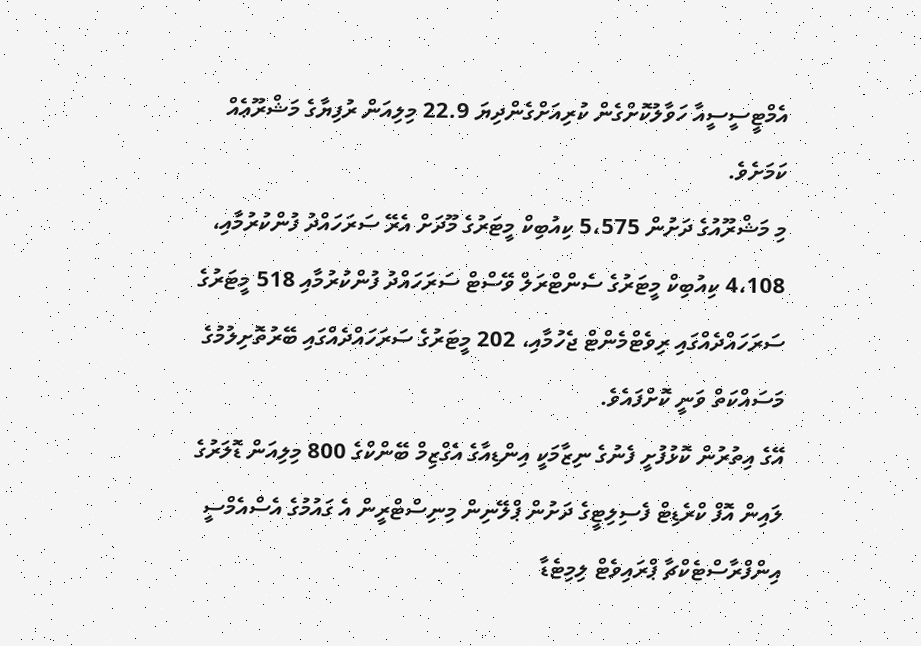އެމްޓީސީސީއާ ހަވާލުކޮށްގެން ކުރިއަށްގެންދިޔަ 22.9 މިލިއަން ރުފިޔާގެ މަޝްރޫޢެއް ކަމަށެވެ.
މި މަޝްރޫއުގެ ދަށުން 5،575 ކިއުބިކް މީޓަރުގެ މޫދަށް އެރޭ ސަރަހައްދު ފުންކުރުމާއި، 4،108 ކިއުބިކް މީޓަރުގެ ސެންޓްރަލް ވޭސްޓް ސަރަހައްދު ފުންކުރުމާއި 518 މީޓަރުގެ ސަރަހައްދެއްގައި ރިވެޓްމެންޓް ޖެހުމާއި، 202 މީޓަރުގެ ސަރަހައްދެއްގައި ބޭރުތޮށިލުމުގެ މަސައްކަތް ވަނީ ކޮށްފައެވެ.
އޭގެ އިތުރުން ކޮޅުފުށީ ފެނުގެ ނިޒާމަކީ އިންޑިއާގެ އެގްޒިމް ބޭންކްގެ 800 މިލިއަން ޑޮލަރުގެ ލައިން އޮފް ކްރެޑިޓް ފެސިލިޓީގެ ދަށުން ޕްލޭނިން މިނިސްޓްރީން އެ ގައުމުގެ އެސްއެމްސީ އިންފްރާސްޓެކްޗާ ޕްރައިވެޓް ލިމިޓެޑާ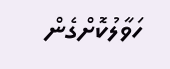ހަވާލުކޮށްގެން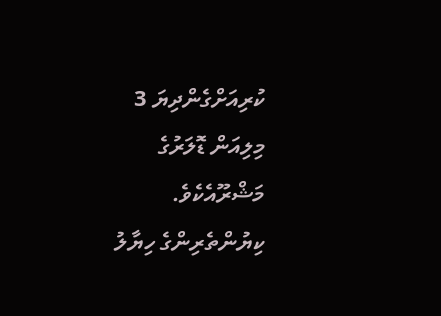ކުރިއަށްގެންދިޔަ 3 މިލިއަން ޑޮލަރުގެ މަޝްރޫއެކެވެ.
ކިޔުންތެރިންގެ ހިޔާލު